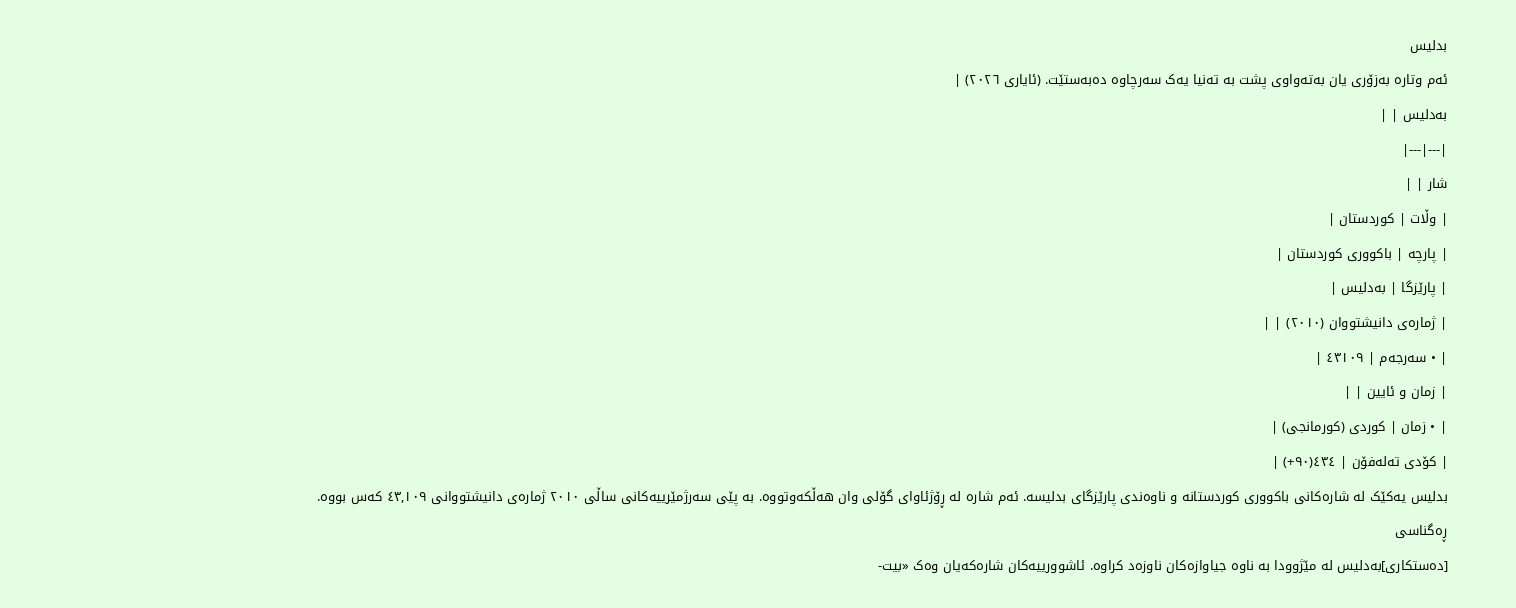بدلیس
ئەم وتارە بەزۆری یان بەتەواوی پشت بە تەنیا یەک سەرچاوە دەبەستێت. (ئایاری ٢٠٢٦) |
بەدلیس | |
|---|---|
شار | |
| وڵات | کوردستان |
| پارچە | باکووری کوردستان |
| پارێزگا | بەدلیس |
| ژمارەی دانیشتووان (٢٠١٠) | |
| • سەرجەم | ٤٣١٠٩ |
| زمان و ئایین | |
| • زمان | کوردی (کورمانجی) |
| کۆدی تەلەفۆن | ٤٣٤(٩٠+) |
بدلیس یەکێک لە شارەکانی باکووری کوردستانە و ناوەندی پارێزگای بدلیسە. ئەم شارە لە ڕۆژئاوای گۆلی وان ھەڵکەوتووە. بە پێی سەرژمێرییەکانی ساڵی ٢٠١٠ ژمارەی دانیشتووانی ٤٣,١٠٩ کەس بووە.
ڕەگناسی
[دەستکاری]بەدلیس لە مێژوودا بە ناوە جیاوازەکان ناوزەد کراوە. ئاشوورییەکان شارەکەیان وەک «بیت-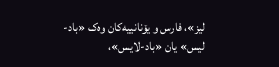لیز»، فارس و یۆنانییەکان وەک «باد-لیس» یان «باد-لایس»،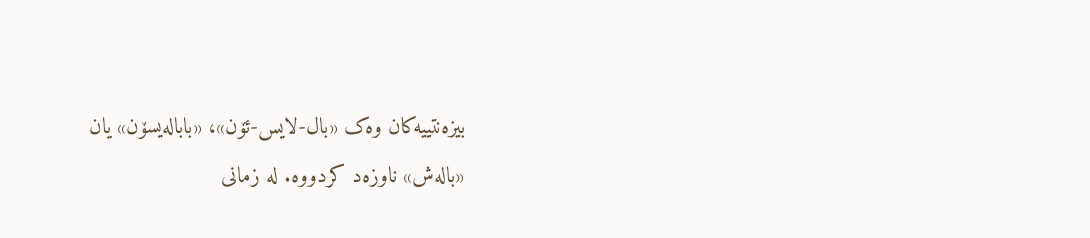بیزەنتییەکان وەک «بال-لایس-ئۆن»، «بابالەیسۆن» یان «بالەش» ناوزەد کردووە. لە زمانی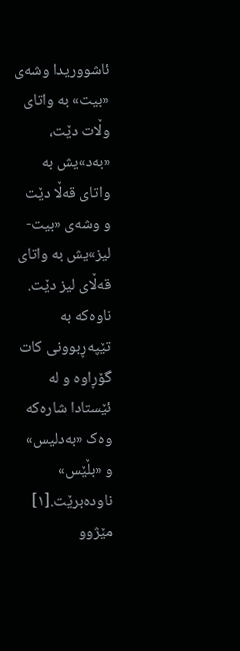ئاشووریدا وشەی «بیت» بە واتای وڵات دێت، «بەد»یش بە واتای قەڵا دێت و وشەی «بیت-لیز»یش بە واتای قەڵای لیز دێت. ناوەکە بە تێپەڕبوونی کات گۆڕاوە و لە ئێستادا شارەکە وەک «بەدلیس» و «بڵێس» ناودەبرێت.[١]
مێژوو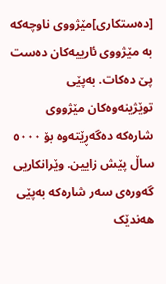[دەستکاری]مێژووی ناوچەکە بە مێژووی ئارییەکان دەست پێ دەکات. بەپێی توێژینەوەکان مێژووی شارەکە دەگەڕێتەوە بۆ ٥٠٠٠ ساڵ پێش زایین. وێرانکاریی گەورەی سەر شارەکە بەپێی ھەندێک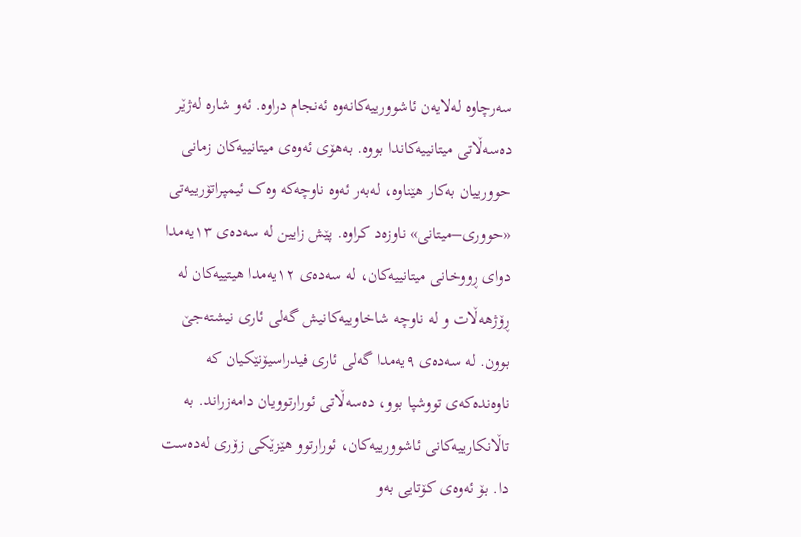سەرچاوە لەلایەن ئاشوورییەکانەوە ئەنجام دراوە. ئەو شارە لەژێر دەسەڵاتی میتانییەکاندا بووە. بەھۆی ئەوەی میتانییەکان زمانی حوورییان بەکار ھێناوە، لەبەر ئەوە ناوچەکە وەک ئیمپراتۆرییەتی «حووری–میتانی» ناوزەد کراوە. پێش زایین لە سەدەی ١٣یەمدا دوای ڕووخانی میتانییەکان، لە سەدەی ١٢یەمدا ھیتییەکان لە ڕۆژھەڵات و لە ناوچە شاخاوییەکانیش گەلی ئاری نیشتەجێ بوون. لە سەدەی ٩یەمدا گەلی ئاری فیدراسیۆنێکیان کە ناوەندەکەی تووشپا بوو، دەسەڵاتی ئورارتوویان دامەزراند. بە تاڵانکارییەکانی ئاشوورییەکان، ئورارتوو ھێزێکی زۆری لەدەست دا. بۆ ئەوەی کۆتایی بەو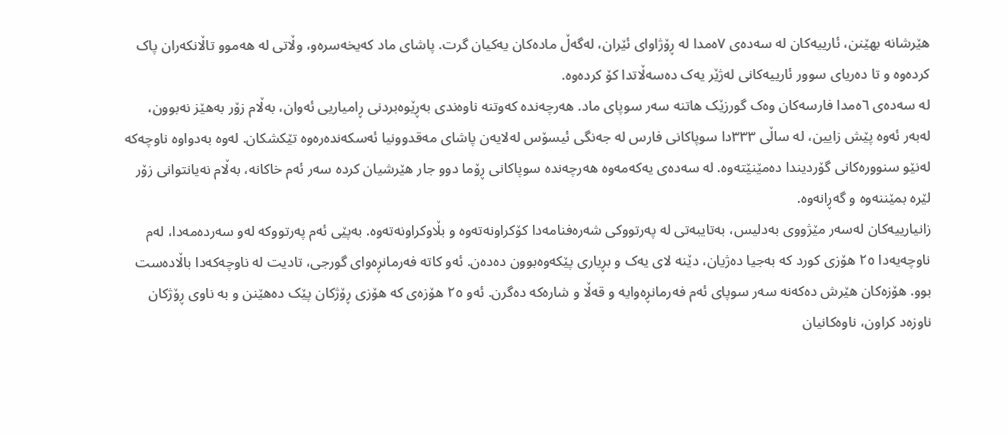ھێرشانە بھێنن، ئارییەکان لە سەدەی ٧ەمدا لە ڕۆژاوای ئێران، لەگەڵ مادەکان یەکیان گرت. پاشای ماد کەیخەسرەو، وڵاتی لە ھەموو تاڵانکەران پاک کردەوە و تا دەریای سوور ئارییەکانی لەژێر یەک دەسەڵاتدا کۆ کردەوە.
لە سەدەی ٦ەمدا فارسەکان وەک گورزێک ھاتنە سەر سوپای ماد. ھەرچەندە کەوتنە ناوەندی بەڕێوەبردنی ڕامیاریی ئەوان، بەڵام زۆر بەھێز نەبوون، لەبەر ئەوە پێش زایین، لە ساڵی ٣٣٣دا سوپاکانی فارس لە جەنگی ئیسۆس لەلایەن پاشای مەقدوونیا ئەسکەندەرەوە تێکشکان. لەوە بەدواوە ناوچەکە لەنێو سنوورەکانی گۆردیندا دەمێنێتەوە. لە سەدەی یەکەمەوە ھەرچەندە سوپاکانی ڕۆما دوو جار ھێرشیان کردە سەر ئەم خاکانە، بەڵام نەیانتوانی زۆر لێرە بمێننەوە و گەڕانەوە.
زانیارییەکان لەسەر مێژووی بەدلیس، بەتایبەتی لە پەرتووکی شەرەفنامەدا کۆکراونەتەوە و بڵاوکراونەتەوە. بەپێی ئەم پەرتووکە لەو سەردەمەدا، لەم ناوچەیەدا ٢٥ ھۆزی کورد کە بەجیا دەژیان، دێنە لای یەک و بڕیاری پێکەوەبوون دەدەن. ئەو کاتە فەرمانڕەوای گورجی، تادیت لە ناوچەکەدا باڵادەست بوو. ھۆزەکان ھێرش دەکەنە سەر سوپای ئەم فەرمانڕەوایە و قەڵا و شارەکە دەگرن. ئەو ٢٥ ھۆزەی کە ھۆزی ڕۆژکان پێک دەھێنن و بە ناوی ڕۆژکان ناوزەد کراون، ناوەکانیان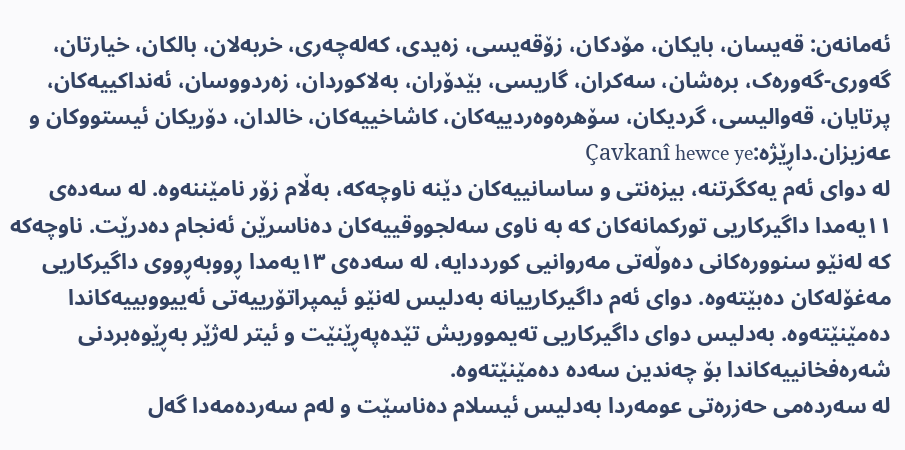ئەمانەن: قەیسان، بایکان، مۆدکان، زۆقەیسی، زەیدی، کەلەچەری، خربەلان، بالکان، خیارتان، گەوری-گەورەک، برەشان، سەکران، گاریسی، بێدۆران، بەلاکوردان، زەردووسان، ئەنداکییەکان، پرتایان، قەوالیسی، گردیکان، سۆھرەوەردییەکان، کاشاخییەکان، خالدان، دۆریکان ئیستووکان و عەزیزان.داڕێژە:Çavkanî hewce ye
لە دوای ئەم یەکگرتنە، بیزەنتی و ساسانییەکان دێنە ناوچەکە، بەڵام زۆر نامێننەوە. لە سەدەی ١١یەمدا داگیرکاریی تورکمانەکان کە بە ناوی سەلجووقییەکان دەناسرێن ئەنجام دەدرێت. ناوچەکە کە لەنێو سنوورەکانی دەوڵەتی مەروانیی کورددایە، لە سەدەی ١٣یەمدا ڕووبەڕووی داگیرکاریی مەغۆلەکان دەبێتەوە. دوای ئەم داگیرکارییانە بەدلیس لەنێو ئیمپراتۆرییەتی ئەییووبییەکاندا دەمێنێتەوە. بەدلیس دوای داگیرکاریی تەیمووریش تێدەپەڕێنێت و ئیتر لەژێر بەڕێوەبردنی شەرەفخانییەکاندا بۆ چەندین سەدە دەمێنێتەوە.
لە سەردەمی حەزرەتی عومەردا بەدلیس ئیسلام دەناسێت و لەم سەردەمەدا گەل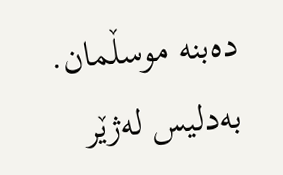دەبنە موسڵمان. بەدلیس لەژێر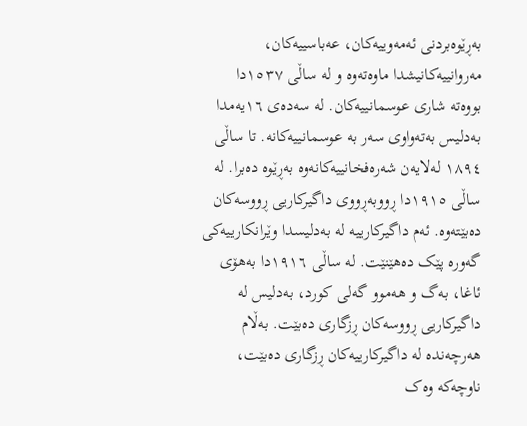بەڕێوەبردنی ئەمەوییەکان، عەباسییەکان، مەروانییەکانیشدا ماوەتەوە و لە ساڵی ١٥٣٧دا بووەتە شاری عوسمانییەکان. لە سەدەی ١٦یەمدا بەدلیس بەتەواوی سەر بە عوسمانییەکانە. تا ساڵی ١٨٩٤ لەلایەن شەرەفخانییەکانەوە بەڕێوە دەبرا. لە ساڵی ١٩١٥دا ڕووبەڕووی داگیرکاریی ڕووسەکان دەبێتەوە. ئەم داگیرکارییە لە بەدلیسدا وێرانکارییەکی گەورە پێک دەھێنێت. لە ساڵی ١٩١٦دا بەھۆی ئاغا، بەگ و ھەموو گەلی کورد، بەدلیس لە داگیرکاریی ڕووسەکان ڕزگاری دەبێت. بەڵام ھەرچەندە لە داگیرکارییەکان ڕزگاری دەبێت، ناوچەکە وەک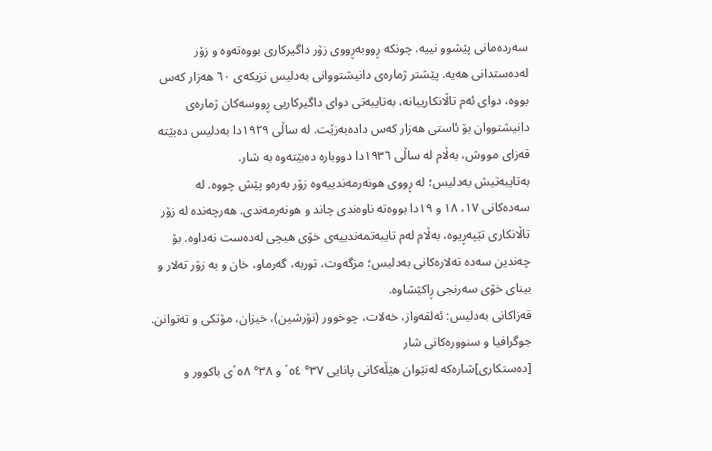سەردەمانی پێشوو نییە. چونکە ڕووبەڕووی زۆر داگیرکاری بووەتەوە و زۆر لەدەستدانی ھەیە. پێشتر ژمارەی دانیشتووانی بەدلیس نزیکەی ٦٠ ھەزار کەس بووە، دوای ئەم تاڵانکارییانە، بەتایبەتی دوای داگیرکاریی ڕووسەکان ژمارەی دانیشتووان بۆ ئاستی ھەزار کەس دادەبەزێت. لە ساڵی ١٩٢٩دا بەدلیس دەبێتە قەزای مووش، بەڵام لە ساڵی ١٩٣٦دا دووبارە دەبێتەوە بە شار.
بەتایبەتیش بەدلیس؛ لە ڕووی ھونەرمەندییەوە زۆر بەرەو پێش چووە. لە سەدەکانی ١٧، ١٨ و ١٩دا بووەتە ناوەندی چاند و ھونەرمەندی. ھەرچەندە لە زۆر تاڵانکاری تێپەڕیوە، بەڵام لەم تایبەتمەندییەی خۆی ھیچی لەدەست نەداوە. بۆ چەندین سەدە تەلارەکانی بەدلیس؛ مزگەوت، توربە، گەرماو، خان و بە زۆر تەلار و بینای خۆی سەرنجی ڕاکێشاوە.
قەزاکانی بەدلیس: ئەلقەواز، خەلات، چوخوور (نۆرشین)، خیزان، مۆتکی و تەتوانن.
جوگرافیا و سنوورەکانی شار
[دەستکاری]شارەکە لەنێوان ھێڵەکانی پانایی ٣٧° ٥٤´ و ٣٨° ٥٨´ی باکوور و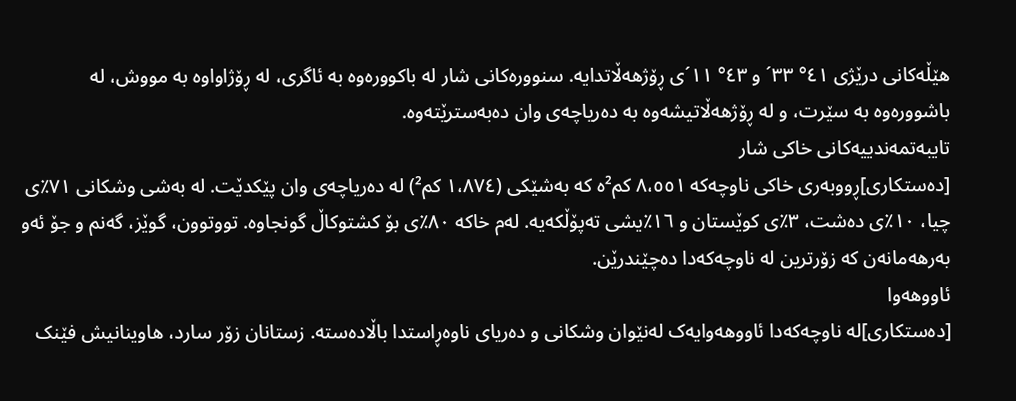ھێڵەکانی درێژی ٤١° ٣٣´ و ٤٣° ١١´ی ڕۆژھەڵاتدایە. سنوورەکانی شار لە باکوورەوە بە ئاگری، لە ڕۆژاواوە بە مووش، لە باشوورەوە بە سێرت، و لە ڕۆژھەڵاتیشەوە بە دەریاچەی وان دەبەسترێتەوە.
تایبەتمەندییەکانی خاکی شار
[دەستکاری]ڕووبەری خاکی ناوچەکە ٨،٥٥١ کم²ە کە بەشێکی (١،٨٧٤ کم²) لە دەریاچەی وان پێکدێت. لە بەشی وشکانی ٧١٪ی چیا، ١٠٪ی دەشت، ٣٪ی کوێستان و ١٦٪یشی تەپۆڵکەیە. لەم خاکە ٨٠٪ی بۆ کشتوکاڵ گونجاوە. تووتوون، گوێز، گەنم و جۆ ئەو بەرھەمانەن کە زۆرترین لە ناوچەکەدا دەچێندرێن.
ئاووھەوا
[دەستکاری]لە ناوچەکەدا ئاووھەوایەک لەنێوان وشکانی و دەریای ناوەڕاستدا باڵادەستە. زستانان زۆر سارد، ھاوینانیش فێنک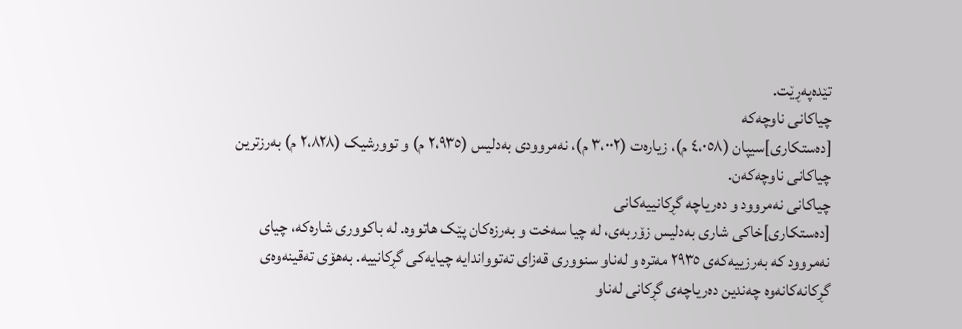تێدەپەڕێت.
چیاکانی ناوچەکە
[دەستکاری]سیپان (٤،٠٥٨ م)، زیارەت (٣،٠٠٢ م)، نەمروودی بەدلیس (٢،٩٣٥ م) و توورشیک (٢،٨٢٨ م) بەرزترین چیاکانی ناوچەکەن.
چیاکانی نەمروود و دەریاچە گڕکانییەکانی
[دەستکاری]خاکی شاری بەدلیس زۆربەی، لە چیا سەخت و بەرزەکان پێک ھاتووە. لە باکووری شارەکە، چیای نەمروود کە بەرزییەکەی ٢٩٣٥ مەترە و لەناو سنووری قەزای تەتوواندایە چیایەکی گڕکانییە. بەھۆی تەقینەوەی گڕکانەکانەوە چەندین دەریاچەی گڕکانی لەناو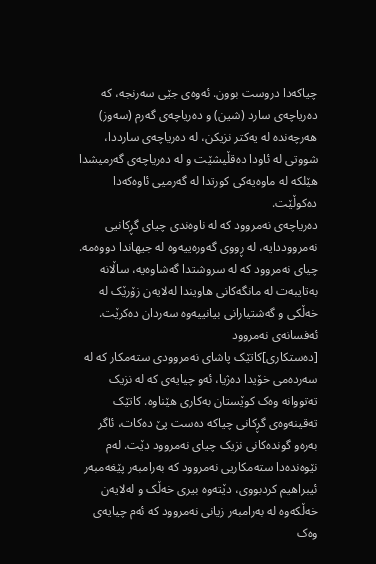چیاکەدا دروست بوون. ئەوەی جێی سەرنجە، کە دەریاچەی سارد (شین) و دەریاچەی گەرم (سەوز) ھەرچەندە لە یەکتر نزیکن، لە دەریاچەی سارددا، شووتی لە ئاودا دەقڵیشێت و لە دەریاچەی گەرمیشدا ھێلکە لە ماوەیەکی کورتدا لە گەرمیی ئاوەکەدا دەکوڵێت.
دەریاچەی نەمروود کە لە ناوەندی چیای گڕکانیی نەمرووددایە، لە ڕووی گەورەییەوە لە جیھاندا دووەمە. چیای نەمروود کە لە سروشتدا گەشاوەیە، ساڵانە بەتایبەت لە مانگەکانی ھاویندا لەلایەن زۆرێک لە خەڵکی و گەشتیارانی بیانییەوە سەردان دەکرێت.
ئەفسانەی نەمروود
[دەستکاری]کاتێک پاشای نەمروودی ستەمکار کە لە سەردەمی خۆیدا دەژیا، ئەو چیایەی کە لە نزیک تەتووانە وەک کوێستان بەکاری ھێناوە. کاتێک تەقینەوەی گڕکانی چیاکە دەست پێ دەکات، ئاگر بەرەو گوندەکانی نزیک چیای نەمروود دێت. لەم نێوەندەدا ستەمکاریی نەمروود کە بەرامبەر پێغەمبەر ئیبراھیم کردبووی، دێتەوە بیری خەڵک و لەلایەن خەڵکەوە لە بەرامبەر زیانی نەمروود کە ئەم چیایەی وەک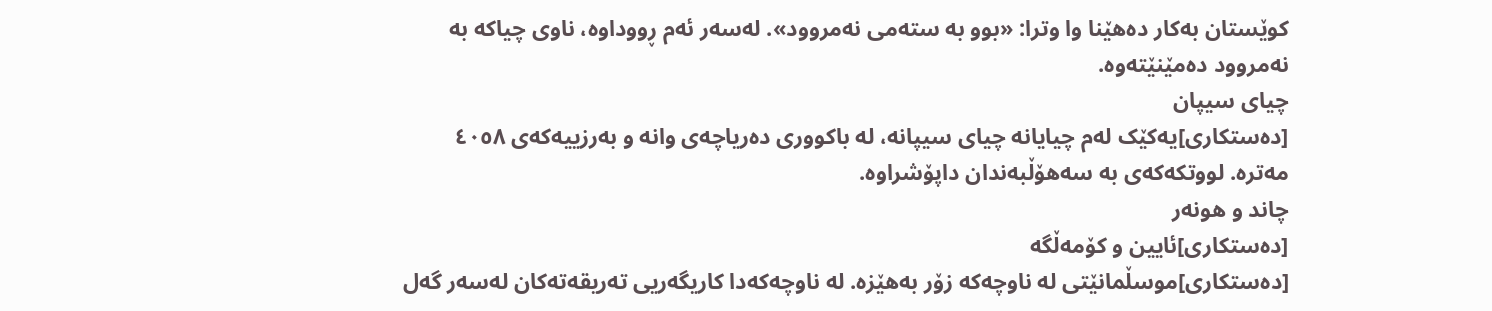کوێستان بەکار دەھێنا وا وترا: «بوو بە ستەمی نەمروود». لەسەر ئەم ڕووداوە، ناوی چیاکە بە نەمروود دەمێنێتەوە.
چیای سیپان
[دەستکاری]یەکێک لەم چیایانە چیای سیپانە، لە باکووری دەریاچەی وانە و بەرزییەکەی ٤٠٥٨ مەترە. لووتکەکەی بە سەھۆڵبەندان داپۆشراوە.
چاند و ھونەر
[دەستکاری]ئایین و کۆمەڵگە
[دەستکاری]موسڵمانێتی لە ناوچەکە زۆر بەھێزە. لە ناوچەکەدا کاریگەریی تەریقەتەکان لەسەر گەل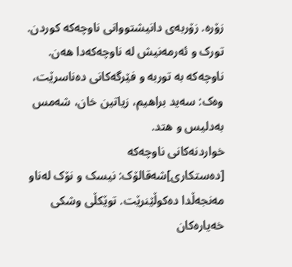زۆرە. زۆربەی دانیشتووانی ناوچەکە کوردن. تورک و ئەرمەنیش لە ناوچەکەدا ھەن. ناوچەکە بە توربە و فێرگەکانی دەناسرێت، وەک: سەید براھیم، زیاتین خان، شەمس بەدلیس و ھتد.
خواردنەکانی ناوچەکە
[دەستکاری]شەقالۆک: نیسک و نۆک لەناو مەنجەڵدا دەکوڵێنرێت. توێکڵی وشکی خەیارەکان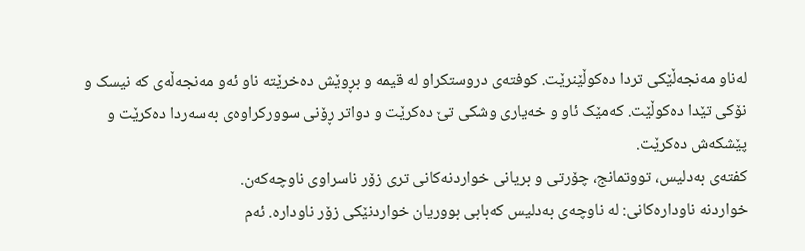لەناو مەنجەڵێکی تردا دەکوڵێنرێت. کوفتەی دروستکراو لە قیمە و بڕوێش دەخرێتە ناو ئەو مەنجەڵەی کە نیسک و نۆکی تێدا دەکوڵێت. کەمێک ئاو و خەیاری وشکی تێ دەکرێت و دواتر ڕۆنی سوورکراوەی بەسەردا دەکرێت و پێشکەش دەکرێت.
کفتەی بەدلیس، تووتمانج، چۆرتی و بریانی خواردنەکانی تری زۆر ناسراوی ناوچەکەن.
خواردنە ناودارەکانی: لە ناوچەی بەدلیس کەبابی بووریان خواردنێکی زۆر ناودارە. ئەم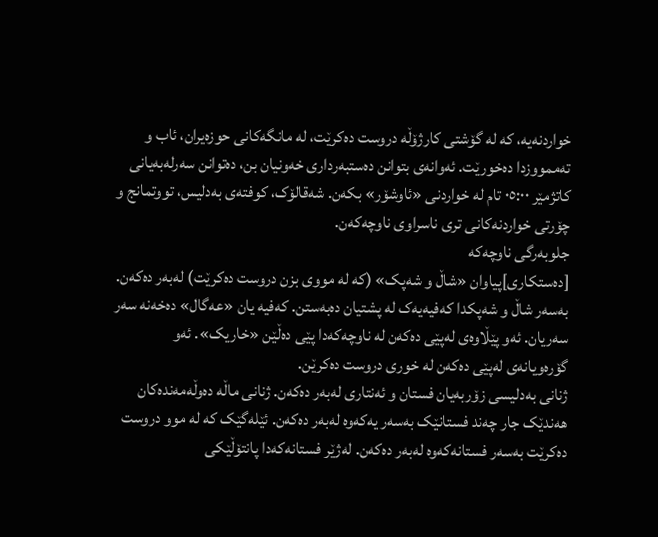خواردنەیە، کە لە گۆشتی کارژۆڵە دروست دەکرێت، لە مانگەکانی حوزەیران، ئاب و تەممووزدا دەخورێت. ئەوانەی بتوانن دەستبەرداری خەونیان بن، دەتوانن سەرلەبەیانی کاتژمێر ٠٥:٠٠ تام لە خواردنی «ئاوشۆر» بکەن. شەقالۆک، کوفتەی بەدلیس، تووتمانج و چۆرتی خواردنەکانی تری ناسراوی ناوچەکەن.
جلوبەرگی ناوچەکە
[دەستکاری]پیاوان «شاڵ و شەپک» (کە لە مووی بزن دروست دەکرێت) لەبەر دەکەن. بەسەر شاڵ و شەپکدا کەفیەیەک لە پشتیان دەبەستن. کەفیە یان «عەگال» دەخەنە سەر سەریان. ئەو پێڵاوەی لەپێی دەکەن لە ناوچەکەدا پێی دەڵێن «خاریک». ئەو گۆرەویانەی لەپێی دەکەن لە خوری دروست دەکرێن.
ژنانی بەدلیسی زۆربەیان فستان و ئەنتاری لەبەر دەکەن. ژنانی ماڵە دەوڵەمەندەکان ھەندێک جار چەند فستانێک بەسەر یەکەوە لەبەر دەکەن. ئێلەگێک کە لە موو دروست دەکرێت بەسەر فستانەکەوە لەبەر دەکەن. لەژێر فستانەکەدا پانتۆڵێکی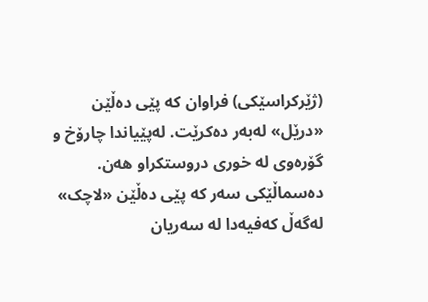(ژێرکراسێکی) فراوان کە پێی دەڵێن «درێل» لەبەر دەکرێت. لەپێیاندا چارۆخ و گۆرەوی لە خوری دروستکراو ھەن. دەسماڵێکی سەر کە پێی دەڵێن «لاچک» لەگەڵ کەفیەدا لە سەریان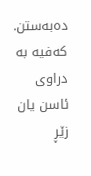دەبەستن. کەفیە بە دراوی ئاسن یان زێڕ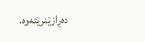دەڕازێنرێتەوە.